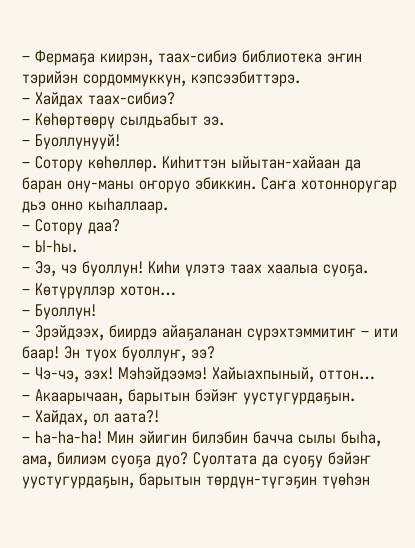– Фермаҕа киирэн, таах-сибиэ библиотека эҥин тэрийэн сордоммуккун, кэпсээбиттэрэ.
– Хайдах таах-сибиэ?
– Көһөртөөрү сылдьабыт ээ.
– Буоллунууй!
– Сотору көһөллөр. Киһиттэн ыйытан-хайаан да баран ону-маны оҥоруо эбиккин. Саҥа хотонноругар дьэ онно кыһаллаар.
– Сотору даа?
– Ы-һы.
– Ээ, чэ буоллун! Киһи үлэтэ таах хаалыа суоҕа.
– Көтүрүллэр хотон…
– Буоллун!
– Эрэйдээх, биирдэ айаҕаланан сүрэхтэммитиҥ – ити баар! Эн туох буоллуҥ, ээ?
– Чэ-чэ, ээх! Мэһэйдээмэ! Хайыахпыный, оттон…
– Акаарычаан, барытын бэйэҥ уустугурдаҕын.
– Хайдах, ол аата?!
– Һа-һа-һа! Мин эйигин билэбин бачча сылы быһа, ама, билиэм суоҕа дуо? Суолтата да суоҕу бэйэҥ уустугурдаҕын, барытын төрдүн-түгэҕин түөһэн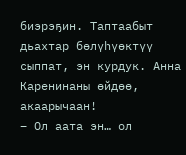биэрэҕин. Таптаабыт дьахтар бөлүһүөктүү сыппат, эн курдук. Анна Каренинаны өйдөө, акаарычаан!
– Ол аата эн… ол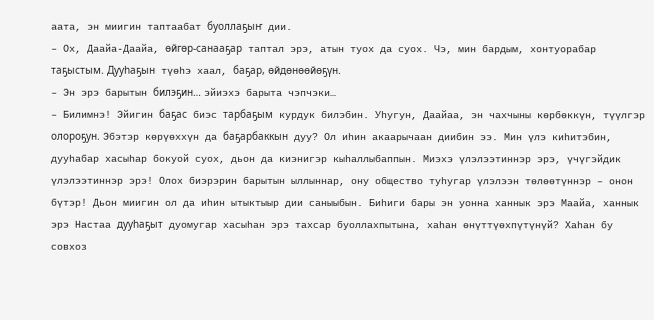аата, эн миигин таптаабат буоллаҕыҥ дии.
– Ох, Даайа-Даайа, өйгөр-санааҕар таптал эрэ, атын туох да суох. Чэ, мин бардым, хонтуорабар таҕыстым. Дууһаҕын түөһэ хаал, баҕар, өйдөнөөйөҕүн.
– Эн эрэ барытын билэҕин… эйиэхэ барыта чэпчэки…
– Билимнэ! Эйигин баҕас биэс тарбаҕым курдук билэбин. Уһугун, Даайаа, эн чахчыны көрбөккүн, түүлгэр олороҕун. Эбэтэр көрүөххүн да баҕарбаккын дуу? Ол иһин акаарычаан диибин ээ. Мин үлэ киһитэбин, дууһабар хасыһар бокуой суох, дьон да киэнигэр кыһаллыбаппын. Миэхэ үлэлээтиннэр эрэ, үчүгэйдик үлэлээтиннэр эрэ! Олох биэрэрин барытын ыллыннар, ону общество туһугар үлэлээн төлөөтүннэр – онон бүтэр! Дьон миигин ол да иһин ытыктыыр дии саныыбын. Биһиги бары эн уонна ханнык эрэ Маайа, ханнык эрэ Настаа дууһаҕыт дуомугар хасыһан эрэ тахсар буоллахпытына, хаһан өнүттүөхпүтүнүй? Хаһан бу совхоз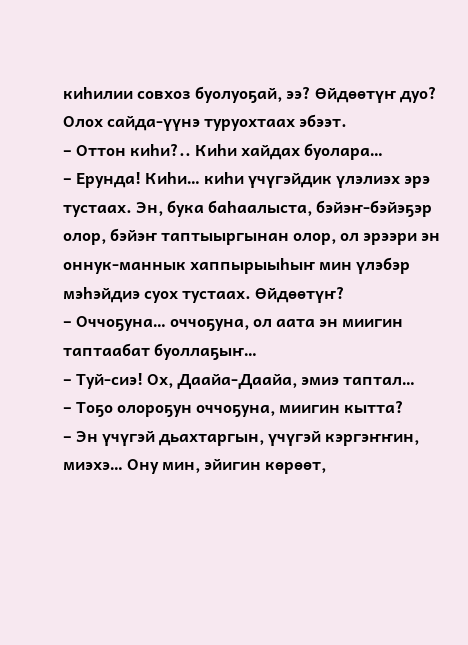киһилии совхоз буолуоҕай, ээ? Өйдөөтүҥ дуо? Олох сайда-үүнэ туруохтаах эбээт.
– Оттон киһи?.. Киһи хайдах буолара…
– Ерунда! Киһи… киһи үчүгэйдик үлэлиэх эрэ тустаах. Эн, бука баһаалыста, бэйэҥ-бэйэҕэр олор, бэйэҥ таптыыргынан олор, ол эрээри эн оннук-маннык хаппырыыһыҥ мин үлэбэр мэһэйдиэ суох тустаах. Өйдөөтүҥ?
– Оччоҕуна… оччоҕуна, ол аата эн миигин таптаабат буоллаҕыҥ…
– Туй-сиэ! Ох, Даайа-Даайа, эмиэ таптал…
– Тоҕо олороҕун оччоҕуна, миигин кытта?
– Эн үчүгэй дьахтаргын, үчүгэй кэргэҥҥин, миэхэ… Ону мин, эйигин көрөөт,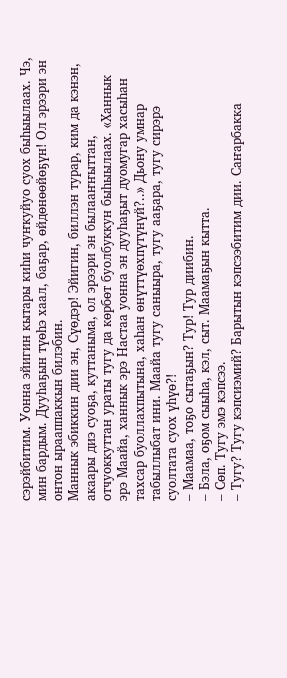сэрэйбитим. Уонна эйигин кытары киһи чуҥкуйуо суох быһыылаах. Чэ, мин бардым. Дууһаҕын түөһэ хаал, баҕар, өйдөнөөйөҕүн! Ол эрээри эн онтон ырааппаккын билэбин.
Маннык эбиккин дии эн, Сүөдэр! Эйигин, биллэн турар, ким да кэнэн, акаары диэ суоҕа, куттаныма, ол эрээри эн былааҥҥыттан, отчуоккуттан ураты тугу да көрбөт буолбуккун быһыылаах. «Ханнык эрэ Маайа, ханнык эрэ Настаа уонна эн дууһаҕыт дуомугар хасыһан тахсар буоллахпытына, хаһан өнүттүөхпүтүнүй?..» Дьону умнар табыллыбат ини. Маайа тугу саныыра, тугу ааҕара, тугу сирэрэ суолтата суох үһүө?!
– Маамаа, тоҕо сытаҕын? Тур! Тур диибин.
– Бэла, оҕом сыыһа, кэл, сыт. Маамаҕын кытта.
– Сөп. Тугу эмэ кэпсээ.
– Тугу? Тугу кэпсиэмий? Барытын кэпсээбитим дии. Саҥарбакка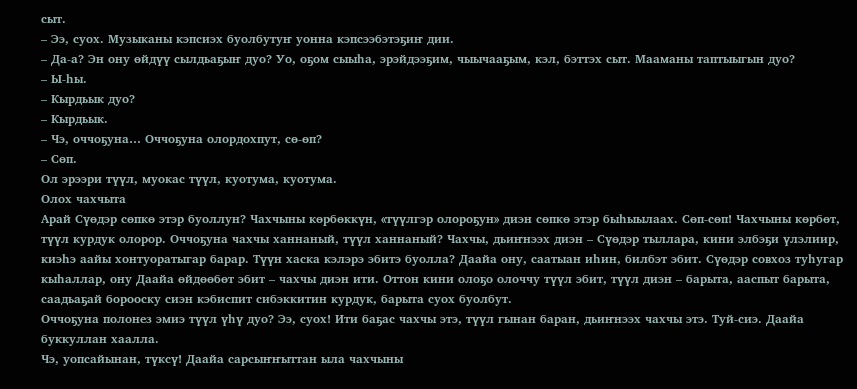сыт.
– Ээ, суох. Музыканы кэпсиэх буолбутуҥ уонна кэпсээбэтэҕиҥ дии.
– Да-а? Эн ону өйдүү сылдьаҕыҥ дуо? Уо, оҕом сыыһа, эрэйдээҕим, чыычааҕым, кэл, бэттэх сыт. Мааманы таптыыгын дуо?
– Ы-һы.
– Кырдьык дуо?
– Кырдьык.
– Чэ, оччоҕуна… Оччоҕуна олордохпут, сө-өп?
– Сөп.
Ол эрээри түүл, муокас түүл, куотума, куотума.
Олох чахчыта
Арай Сүөдэр сөпкө этэр буоллун? Чахчыны көрбөккүн, «түүлгэр олороҕун» диэн сөпкө этэр быһыылаах. Сөп-сөп! Чахчыны көрбөт, түүл курдук олорор. Оччоҕуна чахчы ханнаный, түүл ханнаный? Чахчы, дьиҥнээх диэн – Сүөдэр тыллара, кини элбэҕи үлэлиир, киэһэ аайы хонтуоратыгар барар. Түүн хаска кэлэрэ эбитэ буолла? Даайа ону, саатыан иһин, билбэт эбит. Сүөдэр совхоз туһугар кыһаллар, ону Даайа өйдөөбөт эбит – чахчы диэн ити. Оттон кини олоҕо олоччу түүл эбит, түүл диэн – барыта, ааспыт барыта, саадьаҕай борооску сиэн кэбиспит сибэккитин курдук, барыта суох буолбут.
Оччоҕуна полонез эмиэ түүл үһү дуо? Ээ, суох! Ити баҕас чахчы этэ, түүл гынан баран, дьиҥнээх чахчы этэ. Туй-сиэ. Даайа буккуллан хаалла.
Чэ, уопсайынан, түксү! Даайа сарсыҥҥыттан ыла чахчыны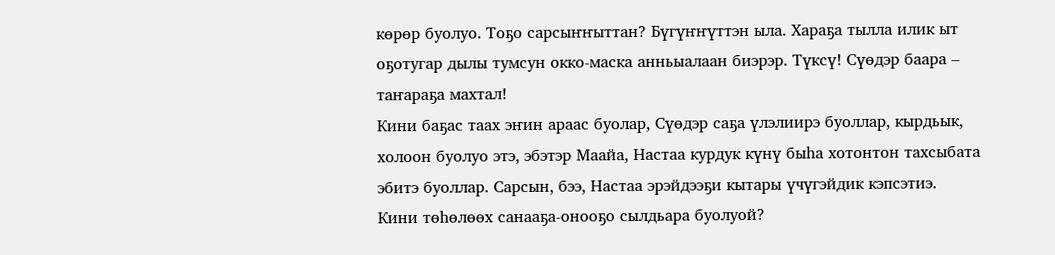көрөр буолуо. Тоҕо сарсыҥҥыттан? Бүгүҥҥүттэн ыла. Хараҕа тылла илик ыт оҕотугар дылы тумсун окко-маска анньыалаан биэрэр. Түксү! Сүөдэр баара – таҥараҕа махтал!
Кини баҕас таах эҥин араас буолар, Сүөдэр саҕа үлэлиирэ буоллар, кырдьык, холоон буолуо этэ, эбэтэр Маайа, Настаа курдук күнү быһа хотонтон тахсыбата эбитэ буоллар. Сарсын, бээ, Настаа эрэйдээҕи кытары үчүгэйдик кэпсэтиэ. Кини төһөлөөх санааҕа-онооҕо сылдьара буолуой?